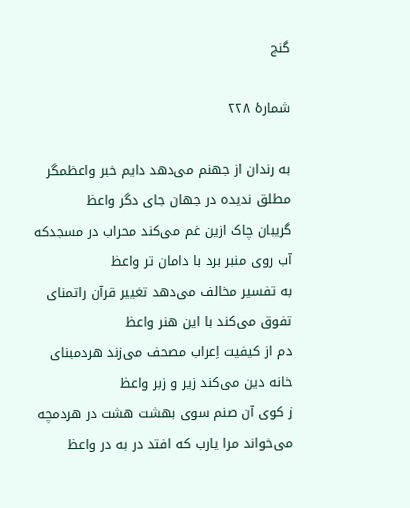گنج

شمارهٔ ۲۲۸

به رندان از جهنم می‌دهد دایم خبر واعظمگر مطلق ندیده در جهان جای دگر واعظ
گریبان چاک ازین غم می‌کند محراب در مسجدکه آب روی منبر برد با دامان تر واعظ
به تفسیر مخالف می‌دهد تغییر قرآن راتمنای تفوق می‌کند با این هنر واعظ
دم از کیفیت اِعراب مصحف می‌زند هردمبنای خانه دین می‌کند زیر و زبر واعظ
ز کوی آن صنم سوی بهشت هشت در هردمچه می‌خواند مرا یارب که افتد در به در واعظ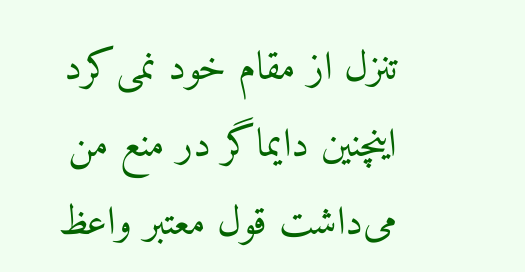تنزل از مقام خود نمی‌کرد اینچنین دایماگر در منع من می‌داشت قول معتبر واعظ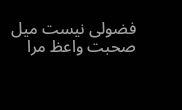فضولی نیست میل صحبت واعظ مرا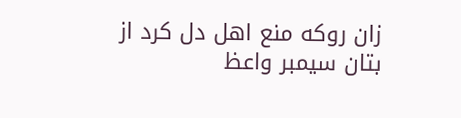زان روکه منع اهل دل کرد از بتان سیمبر واعظ